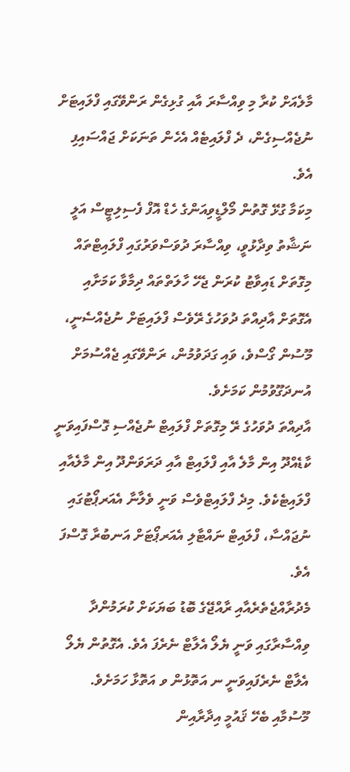މާލެއަށް ކުރާ މި ވިއްސާރަ އާއި ގުޅިގެން ރަންވޭގައި ފްލައިޓަށް ނުޖެއްސިގެން، ދެ ފްލައިޓެއް އެހެން ތަނަކަށް ޖައްސައިފި އެވެ.
މިކަމާ ގުޅޭ ގޮތުން މޯލްޑީވިއަންގެ ހެޑް އޮފް ފެސިލިޓީސް އަލީ ނަޝާތު ވިދާޅުވީ، ވިއްސާރަ ދުވަސްވަރުގައި ފްލައިޓްތައް މިގޮތަށް ޑައިވާޓު ކުރަން ޖެހޭ ހާލަތްތައް ދިމާވާ ކަމަށާއި އެގޮތަށް އާދިއްތަ ދުވަހުގެ ރޭވެސް ފްލައިޓަށް ނުޖެއްސެނީ، މޫސުން ގޯސްވެ، ވައި ގަދަވުމުން، ރަންވޭގައި ޖެއްސުމަށް އުނދަގޫވުމުން ކަމަށެވެ.
އާދިއްތަ ދުވަހުގެ ރޭ މިގޮތަށް ފްލައިޓް ނުޖެއްސި ގޮސްފައިވަނީ ކާޑެއްދޫ އިން މާލެ އާއި ފްލައިޓް އާއި ދަރަވަންދޫ އިން މާލެއާއި ފްލައިޓެކެވެ. މިދެ ފްލައިޓްވެސް ވަނީ ވެލާނާ އެއަރޕޯޓުގައި ނުޖައްސާ، ފްލައިޓް ނައްޓާލި އެއަރޕޯޓަށް އަނބުރާ ގޮސްފަ އެވެ.
މެދުރާއްޖެތެރެއާއި ރާއްޖޭގެ ބޮޑު ބަޔަކަށް ކުރަމުންދާ ވިއްސާރާގައި ވަނީ ޔެލޯ އެލާޓް ނެރެފަ އެވެ. އެގޮތުން ޔެލޯ އެލާޓް ނެރެފައިވަނީ ނ އަތޮޅުން ވ އަތޮޅާ ހަމަށެވެ.
މޫސުމާއި ބެހޭ ޤައުމީ އިދާރާއިން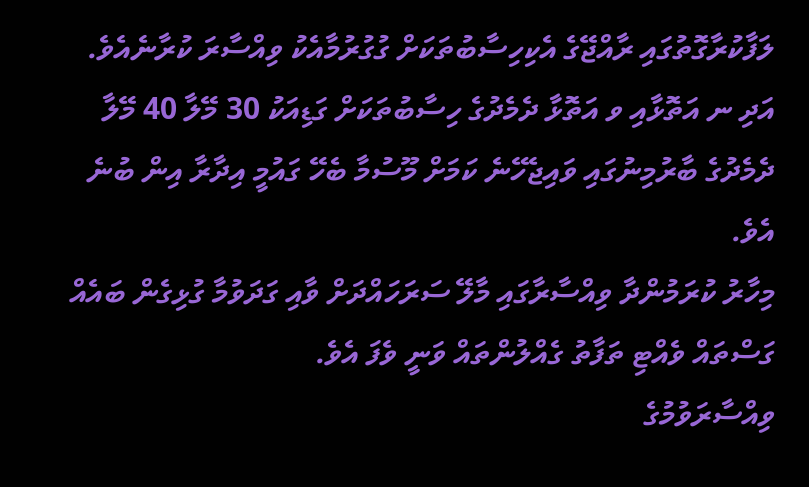ލަފާކުރާގޮތުގައި ރާއްޖޭގެ އެކިހިސާބުތަކަށް ގުގުރުމާއެކު ވިއްސާރަ ކުރާނެއެވެ. އަދި ނ އަތޮޅާއި ވ އަތޮޅާ ދެމެދުގެ ހިސާބުތަކަށް ގަޑިއަކު 30 މޭލާ 40 މޭލާ ދެމެދުގެ ބާރުމިނުގައި ވައިޖެހޭނެ ކަމަށް މޫސުމާ ބެހޭ ގައުމީ އިދާރާ އިން ބުނެ އެވެ.
މިހާރު ކުރަމުންދާ ވިއްސާރާގައި މާލޭ ސަރަހައްދަށް ވާއި ގަދަވުމާ ގުޅިގެން ބައެއް ގަސްތައް ވެއްޓި ތަފާތު ގެއްލުންތައް ވަނީ ވެފަ އެވެ.
ވިއްސާރަވުމުގެ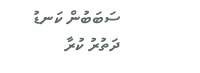ސަބަބުން ކަނޑު ދަތުރު ކުރާ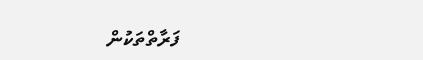ފަރާތްތަކުން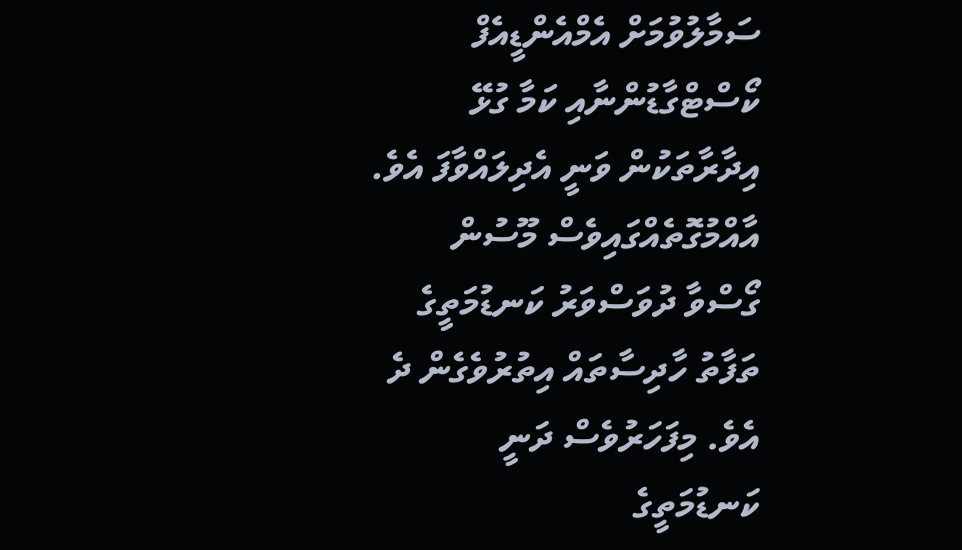ސަމާލުވުމަށް އެމްއެންޑީއެފް ކޯސްޓްގާޑުންނާއި ކަމާ ގުޅޭ އިދާރާތަކުން ވަނީ އެދިލައްވާފަ އެވެ. އާއްމުގޮތެއްގައިވެސް މޫސުން ގޯސްވާ ދުވަސްވަރު ކަނޑުމަތީގެ ތަފާތު ހާދިސާތައް އިތުރުވެގެން ދެ އެވެ. މިފަހަރުވެސް ދަނީ ކަނޑުމަތީގެ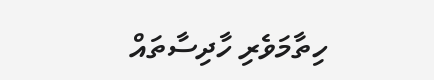ހިތާމަވެރި ހާދިސާތައް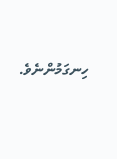ހިނގަމުންނެވެ.